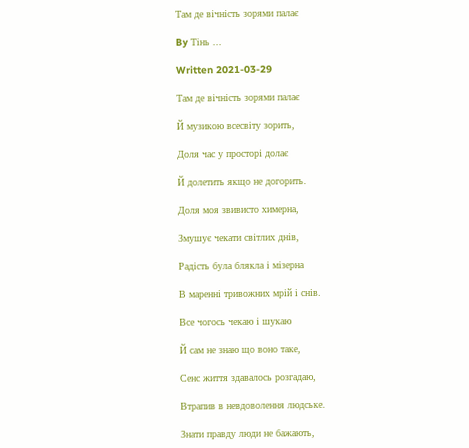Там де вічність зорями палає

By Тінь ...

Written 2021-03-29

Там де вічність зорями палає

Й музикою всесвіту зорить,

Доля час у просторі долає

Й долетить якщо не догорить.

Доля моя звивисто химерна,

Змушує чекати світлих днів,

Радість була блякла і мізерна

В маренні тривожних мрій і снів.

Все чогось чекаю і шукаю

Й сам не знаю що воно таке,

Сенс життя здавалось розгадаю,

Втрапив в невдоволення людське.

Знати правду люди не бажають,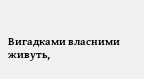Вигадками власними живуть,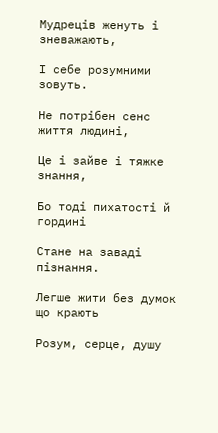Мудреців женуть і зневажають,

І себе розумними зовуть.

Не потрібен сенс життя людині,

Це і зайве і тяжке знання,

Бо тоді пихатості й гордині

Стане на заваді пізнання.

Легше жити без думок що крають

Розум, серце, душу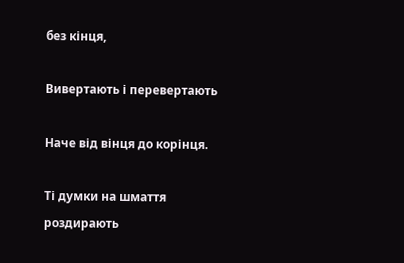без кінця,

Вивертають і перевертають

Наче від вінця до корінця.

Ті думки на шмаття роздирають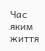Час яким життя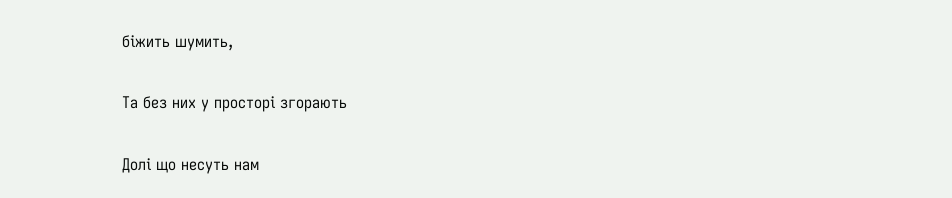біжить шумить,

Та без них у просторі згорають

Долі що несуть нам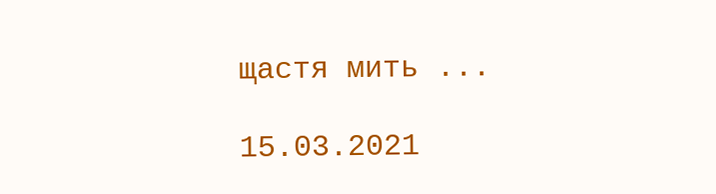щастя мить ...

15.03.2021